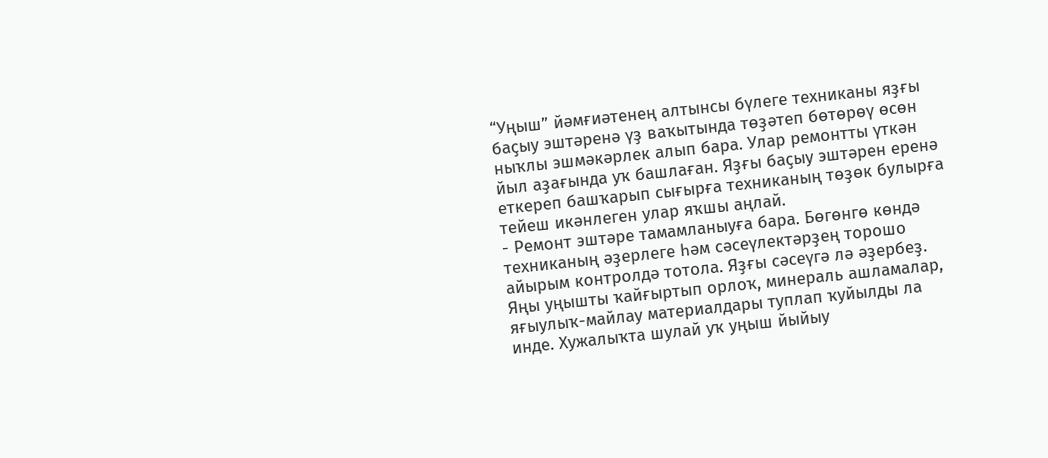“Уңыш” йәмғиәтенең алтынсы бүлеге техниканы яҙғы баҫыу эштәренә үҙ ваҡытында төҙәтеп бөтөрөү өсөн ныҡлы эшмәкәрлек алып бара. Улар ремонтты үткән йыл аҙағында уҡ башлаған. Яҙғы баҫыу эштәрен еренә еткереп башҡарып сығырға техниканың төҙөк булырға тейеш икәнлеген улар яҡшы аңлай.
- Ремонт эштәре тамамланыуға бара. Бөгөнгө көндә техниканың әҙерлеге һәм сәсеүлектәрҙең торошо айырым контролдә тотола. Яҙғы сәсеүгә лә әҙербеҙ. Яңы уңышты ҡайғыртып орлоҡ, минераль ашламалар, яғыулыҡ-майлау материалдары туплап ҡуйылды ла инде. Хужалыҡта шулай уҡ уңыш йыйыу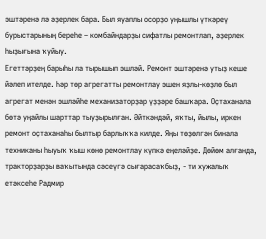эштәренә лә әҙерлек бара. Был яуаплы осорҙо уңышлы үткәреү бурыстарының береһе – комбайндарҙы сифатлы ремонтлап, әҙерлек һыҙығына ҡуйыу.
Егеттәрҙең барыһы ла тырышып эшләй. Ремонт эштәренә утыҙ кеше йәлеп ителде. Һәр төр агрегатты ремонтлау эшен яҙлы-көҙлө был агрегат менән эшләйһе механизаторҙар үҙҙәре башҡара. Оҫтаханала бөтә уңайлы шарттар тыуҙырылған. Әйткәндәй, яҡты, йылы, иркен ремонт оҫтаханаһы былтыр барлыҡҡа килде. Яңы төҙөлгән бинала техниканы һыуыҡ ҡыш көнө ремонтлау күпкә еңеләйҙе. Дөйөм алғанда, тракторҙарҙы ваҡытында сәсеүгә сығарасаҡбыҙ, - ти хужалыҡ етәксеһе Радмир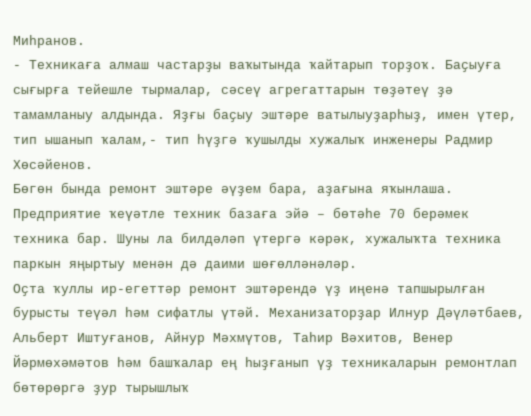Миһранов.
- Техникаға алмаш частарҙы ваҡытында ҡайтарып торҙоҡ. Баҫыуға сығырға тейешле тырмалар, сәсеү агрегаттарын төҙәтеү ҙә тамамланыу алдында. Яҙғы баҫыу эштәре ватылыуҙарһыҙ, имен үтер, тип ышанып ҡалам,- тип һүҙгә ҡушылды хужалыҡ инженеры Радмир Хөсәйенов.
Бөгөн бында ремонт эштәре әүҙем бара, аҙағына яҡынлаша. Предприятие ҡеүәтле техник базаға эйә – бөтәһе 70 берәмек техника бар. Шуны ла билдәләп үтергә кәрәк, хужалыҡта техника паркын яңыртыу менән дә даими шөғөлләнәләр.
Оҫта ҡуллы ир-егеттәр ремонт эштәрендә үҙ иңенә тапшырылған бурысты теүәл һәм сифатлы үтәй. Механизаторҙар Илнур Дәүләтбаев, Альберт Иштуғанов, Айнур Мәхмүтов, Таһир Вәхитов, Венер Йәрмөхәмәтов һәм башҡалар ең һыҙғанып үҙ техникаларын ремонтлап бөтөрөргә ҙур тырышлыҡ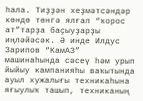һала. Тиҙҙән хеҙмәтсәндәр көндө төнгә ялғап “ҡорос ат”тарҙа баҫыуҙарҙы иңләйәсәк. Ә инде Илдус Зарипов “КамАЗ” машинаһында сәсеү һәм урып йыйыу кампанияһы ваҡытында ауыл хужалығы техникаһына яғыулыҡ ташып, техниканың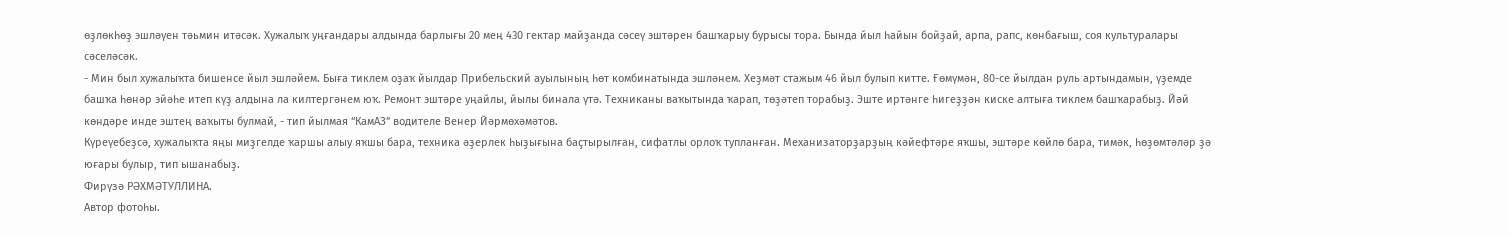өҙлөкһөҙ эшләүен тәьмин итәсәк. Хужалыҡ уңғандары алдында барлығы 20 мең 430 гектар майҙанда сәсеү эштәрен башҡарыу бурысы тора. Бында йыл һайын бойҙай, арпа, рапс, көнбағыш, соя культуралары сәселәсәк.
- Мин был хужалыҡта бишенсе йыл эшләйем. Быға тиклем оҙаҡ йылдар Прибельский ауылының һөт комбинатында эшләнем. Хеҙмәт стажым 46 йыл булып китте. Ғөмүмән, 80-се йылдан руль артындамын, үҙемде башҡа һөнәр эйәһе итеп күҙ алдына ла килтергәнем юҡ. Ремонт эштәре уңайлы, йылы бинала үтә. Техниканы ваҡытында ҡарап, төҙәтеп торабыҙ. Эште иртәнге һигеҙҙән киске алтыға тиклем башҡарабыҙ. Йәй көндәре инде эштең ваҡыты булмай, - тип йылмая “КамАЗ” водителе Венер Йәрмөхәмәтов.
Күреүебеҙсә, хужалыҡта яңы миҙгелде ҡаршы алыу яҡшы бара, техника әҙерлек һыҙығына баҫтырылған, сифатлы орлоҡ тупланған. Механизаторҙарҙың кәйефтәре яҡшы, эштәре көйлө бара, тимәк, һөҙөмтәләр ҙә юғары булыр, тип ышанабыҙ.
Фирүзә РӘХМӘТУЛЛИНА.
Автор фотоһы.